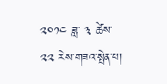༢༠༡༤ ཟླ་ ༣ ཚེས་ ༢༢ རེས་གཟའ་སྤེན་པ།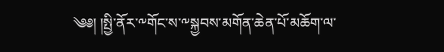༄༅། །སྤྱི་ནོར་༸གོང་ས་༸སྐྱབས་མགོན་ཆེན་པོ་མཆོག་ལ་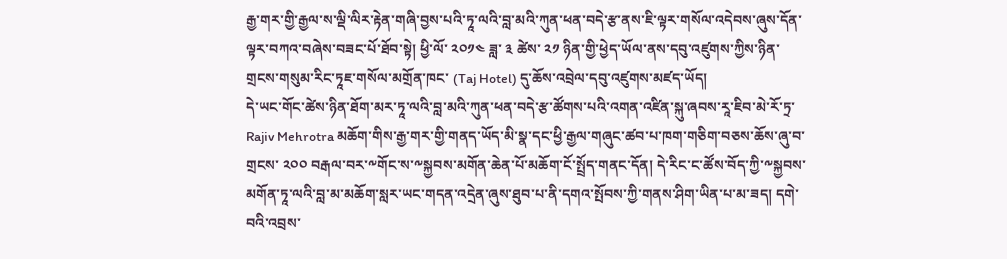རྒྱ་གར་གྱི་རྒྱལ་ས་ལྡི་ལིར་རྟེན་གཞི་བྱས་པའི་ཏཱ་ལའི་བླ་མའི་ཀུན་ཕན་བདེ་རྩ་ནས་ཇི་ལྟར་གསོལ་འདེབས་ཞུས་དོན་ལྟར་བཀའ་བཞེས་བཟང་པོ་ཐོབ་སྟེ། ཕྱི་ལོ་ ༢༠༡༤ ཟླ་ ༣ ཚེས་ ༢༡ ཉིན་གྱི་ཕྱེད་ཡོལ་ནས་དབུ་འཛུགས་ཀྱིས་ཉིན་གྲངས་གསུམ་རིང་ཏཱཇ་གསོལ་མགྲོན་ཁང་ (Taj Hotel) དུ་ཆོས་འབྲེལ་དབུ་འཛུགས་མཛད་ཡོད།
དེ་ཡང་གོང་ཚེས་ཉིན་ཐོག་མར་ཏཱ་ལའི་བླ་མའི་ཀུན་ཕན་བདེ་རྩ་ཚོགས་པའི་འགན་འཛིན་སྐུ་ཞབས་རཱ་ཇིབ་མེ་རོ་ཏྲ་ Rajiv Mehrotra མཆོག་གིས་རྒྱ་གར་གྱི་གནད་ཡོད་མི་སྣ་དང་ཕྱི་རྒྱལ་གཞུང་ཚབ་པ་ཁག་གཅིག་བཅས་ཆོས་ཞུ་བ་གྲངས་ ༢༠༠ བརྒལ་བར་༸གོང་ས་༸སྐྱབས་མགོན་ཆེན་པོ་མཆོག་ངོ་སྤྲོད་གནང་དོན། དེ་རིང་ང་ཚོས་བོད་ཀྱི་༸སྐྱབས་མགོན་ཏཱ་ལའི་བླ་མ་མཆོག་སླར་ཡང་གདན་འདྲེན་ཞུས་ཐུབ་པ་ནི་དགའ་སྤོབས་ཀྱི་གནས་ཤིག་ཡིན་པ་མ་ཟད། དགེ་བའི་འབྲས་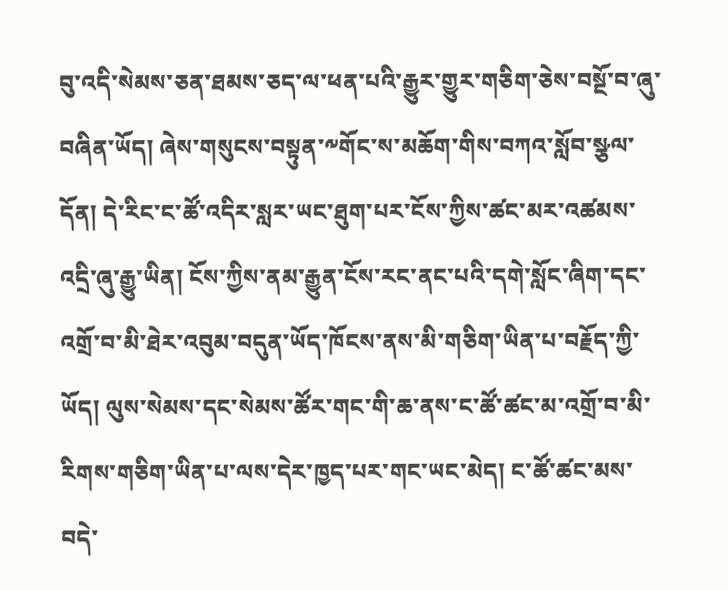བུ་འདི་སེམས་ཅན་ཐམས་ཅད་ལ་ཕན་པའི་རྒྱུར་གྱུར་གཅིག་ཅེས་བསྔོ་བ་ཞུ་བཞིན་ཡོད། ཞེས་གསུངས་བསྟུན་༸གོང་ས་མཆོག་གིས་བཀའ་སློབ་སྩལ་དོན། དེ་རིང་ང་ཚོ་འདིར་སླར་ཡང་ཐུག་པར་ངོས་ཀྱིས་ཚང་མར་འཚམས་འདྲི་ཞུ་རྒྱུ་ཡིན། ངོས་ཀྱིས་ནམ་རྒྱུན་ངོས་རང་ནང་པའི་དགེ་སློང་ཞིག་དང་འགྲོ་བ་མི་ཐེར་འབུམ་བདུན་ཡོད་ཁོངས་ནས་མི་གཅིག་ཡིན་པ་བརྗོད་ཀྱི་ཡོད། ལུས་སེམས་དང་སེམས་ཚོར་གང་གི་ཆ་ནས་ང་ཚོ་ཚང་མ་འགྲོ་བ་མི་རིགས་གཅིག་ཡིན་པ་ལས་དེར་ཁྱད་པར་གང་ཡང་མེད། ང་ཚོ་ཚང་མས་བདེ་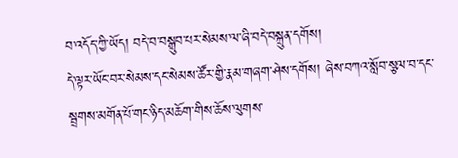བ་འདོད་ཀྱི་ཡོད། བདེ་བ་བསྒྲུབ་པར་སེམས་ལ་ཞི་བདེ་བསྐྲུན་དགོས།
དེ་ལྟར་ཡོང་བར་སེམས་དང་སེམས་ཚོར་གྱི་རྣམ་གཞག་ཤེས་དགོས། ཞེས་བཀའ་སློབ་སྩལ་བ་དང་སྦྲགས་མགོན་པོ་གང་ཉིད་མཆོག་གིས་ཆོས་ལུགས་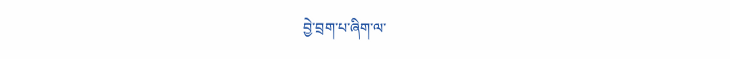བྱེ་བྲག་པ་ཞིག་ལ་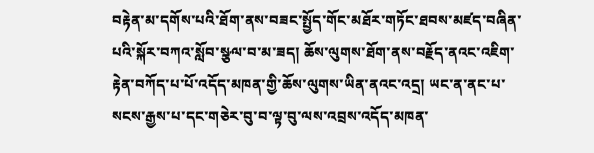བརྟེན་མ་དགོས་པའི་ཐོག་ནས་བཟང་སྤྱོད་གོང་མཐོར་གཏོང་ཐབས་མཛད་བཞིན་པའི་སྐོར་བཀའ་སློབ་སྩལ་བ་མ་ཟད། ཆོས་ལུགས་ཐོག་ནས་བརྗོད་ནའང་འཇིག་རྟེན་བཀོད་པ་པོ་འདོད་མཁན་གྱི་ཆོས་ལུགས་ཡིན་ནའང་འདྲ། ཡང་ན་ནང་པ་སངས་རྒྱས་པ་དང་གཅེར་བུ་བ་ལྟ་བུ་ལས་འབྲས་འདོད་མཁན་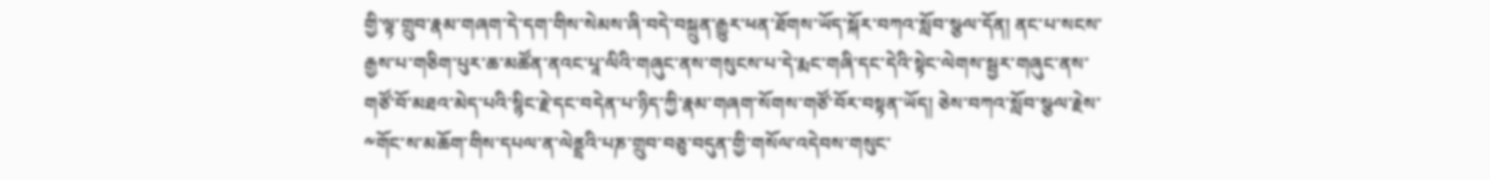གྱི་ལྟ་གྲུབ་རྣམ་གཞག་དེ་དག་གིས་སེམས་ཞི་བདེ་བསྐྲུན་རྒྱུར་ཕན་ཐོགས་ཡོད་སྐོར་བཀའ་སློབ་སྩལ་དོན། ནང་པ་སངས་རྒྱས་པ་གཅིག་པུར་ཆ་མཚོན་ནའང་པཱ་ལིའི་གཞུང་ནས་གསུངས་པ་དེ་རྨང་གཞི་དང་དེའི་སྟེང་ལེགས་སྦྱར་གཞུང་ནས་གཙོ་བོ་མཐའ་མེད་པའི་སྙིང་རྗེ་དང་བདེན་པ་ཉིད་ཀྱི་རྣམ་གཞག་སོགས་གཙོ་བོར་བསྟན་ཡོད། ཅེས་བཀའ་སློབ་སྩལ་རྗེས་༸གོང་ས་མཆོག་གིས་དཔལ་ན་ལེནྡྲའི་པཎ་གྲུབ་བཅུ་བདུན་གྱི་གསོལ་འདེབས་གསུང་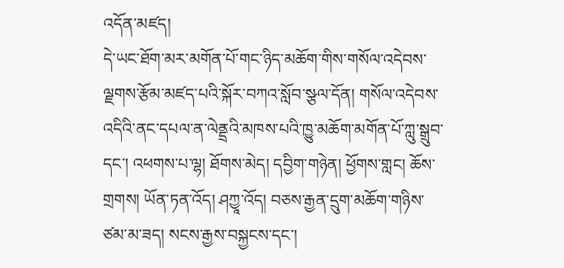འདོན་མཛད།
དེ་ཡང་ཐོག་མར་མགོན་པོ་གང་ཉིད་མཆོག་གིས་གསོལ་འདེབས་ལྗགས་རྩོམ་མཛད་པའི་སྐོར་བཀའ་སློབ་སྩལ་དོན། གསོལ་འདེབས་འདིའི་ནང་དཔལ་ན་ལེནྡྲའི་མཁས་པའི་ཁྱུ་མཆོག་མགོན་པོ་ཀླུ་སྒྲུབ་དང་། འཕགས་པ་ལྷ། ཐོགས་མེད། དབྱིག་གཉེན། ཕྱོགས་གླང། ཆོས་གྲགས། ཡོན་ཏན་འོད། ཤཀྱཱ་འོད། བཅས་རྒྱན་དྲུག་མཆོག་གཉིས་ཙམ་མ་ཟད། སངས་རྒྱས་བསྐྱངས་དང་།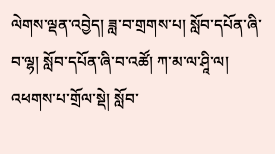ལེགས་ལྡན་འབྱེད། ཟླ་བ་གྲགས་པ། སློབ་དཔོན་ཞི་བ་ལྷ། སློབ་དཔོན་ཞི་བ་འཚོ། ཀ་མ་ལ་ཤཱི་ལ། འཕགས་པ་གྲོལ་སྡེ། སློབ་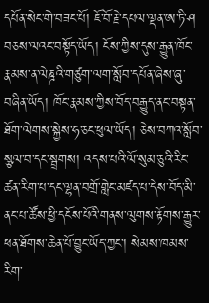དཔོན་སེང་གེ་བཟང་པོ། ཇོ་བོ་རྗེ་དཔལ་ལྡན་ཨ་ཏི་ཤ བཅས་ལའང་བསྟོད་ཡོད། ངོས་ཀྱིས་དུས་རྒྱུན་ཁོང་རྣམས་ན་ལེཎྜའི་གཙུག་ལག་སློབ་དཔོན་ཞེས་ཞུ་བཞིན་ཡོད། ཁོང་རྣམས་ཀྱིས་བོད་བརྒྱུད་ནང་བསྟན་ཐོག་ལེགས་སྐྱེས་ཧ་ཅང་ཕུལ་ཡོད། ཅེས་བཀའ་སློབ་སྩལ་བ་དང་སྦྲགས། འདས་པའི་ལོ་སུམ་ཅུའི་རིང་ཚན་རིག་པ་དང་ལྷན་བགྲོ་གླེང་མཛད་པ་དེས་བོད་མི་ནང་པ་ཚོས་ཕྱི་དངོས་པོའི་གནས་ལུགས་རྟོགས་རྒྱུར་ཕན་ཐོགས་ཆེན་པོ་བྱུང་ཡོད་ཀྱང་། སེམས་ཁམས་རིག་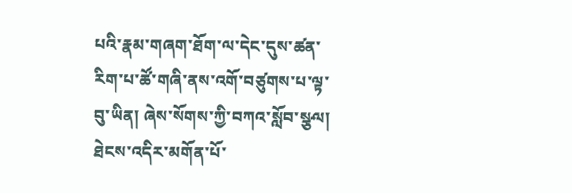པའི་རྣམ་གཞག་ཐོག་ལ་དེང་དུས་ཚན་རིག་པ་ཚོ་གཞི་ནས་འགོ་བཙུགས་པ་ལྟ་བུ་ཡིན། ཞེས་སོགས་ཀྱི་བཀའ་སློབ་སྩལ། ཐེངས་འདིར་མགོན་པོ་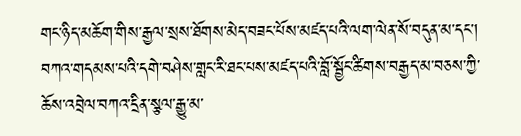གང་ཉིད་མཆོག་གིས་རྒྱལ་སྲས་ཐོགས་མེད་བཟང་པོས་མཛད་པའི་ལག་ལེན་སོ་བདུན་མ་དང་། བཀའ་གདམས་པའི་དགེ་བཤེས་གླང་རི་ཐང་པས་མཛད་པའི་བློ་སྦྱོང་ཚིགས་བརྒྱད་མ་བཅས་ཀྱི་ཆོས་འབྲེལ་བཀའ་དྲིན་སྩལ་རྒྱུ་མ་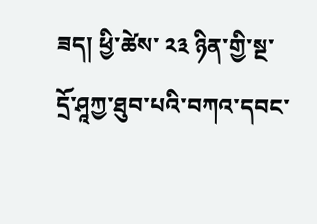ཟད། ཕྱི་ཚེས་ ༢༣ ཉིན་གྱི་སྔ་དྲོ་ཤཱཀྱ་ཐུབ་པའི་བཀའ་དབང་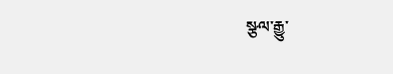སྩལ་རྒྱུ་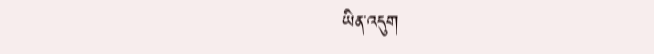ཡིན་འདུག